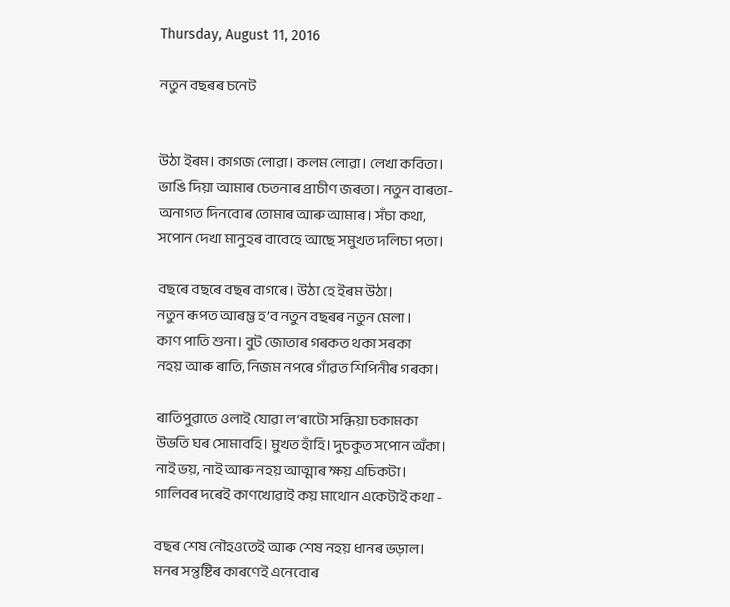Thursday, August 11, 2016

নতুন বছৰৰ চনেট


উঠা ইৰম। কাগজ লোৱা। কলম লোৱা। লেখা কবিতা।
ভাঙি দিয়া আমাৰ চেতনাৰ প্রাচীণ জৰতা। নতুন বাৰতা-
অনাগত দিনবোৰ তোমাৰ আৰু আমাৰ। সঁচা কথা,
সপোন দেখা মানুহৰ বাবেহে আছে সমুখত দলিচা পতা।

বছৰে বছৰে বছৰ বাগৰে। উঠা হে ইৰম উঠা।
নতুন ৰূপত আৰম্ভ হ’ব নতুন বছৰৰ নতুন মেলা ।
কাণ পাতি শুনা। বুট জোতাৰ গৰকত থকা সৰকা
নহয় আৰু ৰাতি, নিজম নপৰে গাঁৱত শিপিনীৰ গৰকা।

ৰাতিপুৱাতে ওলাই যোৱা ল’ৰাটো সন্ধিয়া চকামকা
উভতি ঘৰ সোমাবহি। মুখত হাঁহি। দুচকুত সপোন অঁকা।
নাই ভয়, নাই আৰু নহয় আত্মাৰ ক্ষয় এচিকটা।
গালিবৰ দৰেই কাণখোৱাই কয় মাথোন একেটাই কথা -

বছৰ শেষ নৌহওতেই আৰু শেষ নহয় ধানৰ ভড়াল।
মনৰ সন্তুষ্টিৰ কাৰণেই এনেবোৰ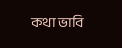কথা ভাবি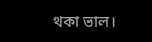থকা ভাল।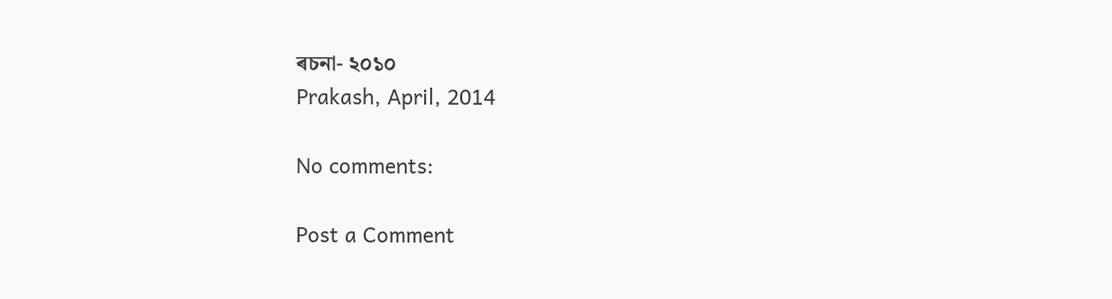ৰচনা- ২০১০
Prakash, April, 2014

No comments:

Post a Comment